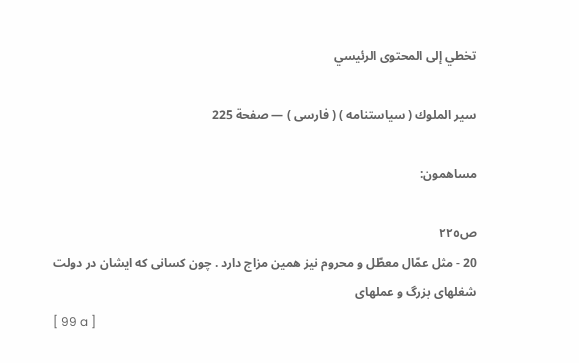تخطي إلى المحتوى الرئيسي

سير الملوك ( سياستنامه ) ( فارسى ) — صفحة 225

مساهمون:

ص٢٢٥
20 - مثل عمّال معطّل و محروم نيز همين مزاج دارد . چون كسانى كه ايشان در دولت شغلهاى بزرگ و عملهاى
[ 99 a ]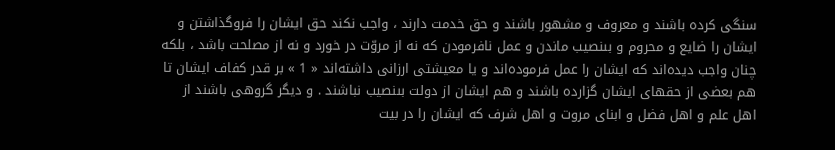سنگى كرده باشند و معروف و مشهور باشند و حق خدمت دارند ، واجب نكند حق ايشان را فروگذاشتن و ايشان را ضايع و محروم و بىنصيب ماندن و عمل نافرمودن كه نه از مروّت در خورد و نه از مصلحت باشد ، بلكه چنان واجب ديده‌اند كه ايشان را عمل فرموده‌اند و يا معيشتى ارزانى داشته‌اند « 1 » بر قدر كفاف ايشان تا هم بعضى از حقهاى ايشان گزارده باشند و هم ايشان از دولت بىنصيب نباشند . و ديگر گروهى باشند از اهل علم و اهل فضل و ابناى مروت و اهل شرف كه ايشان را در بيت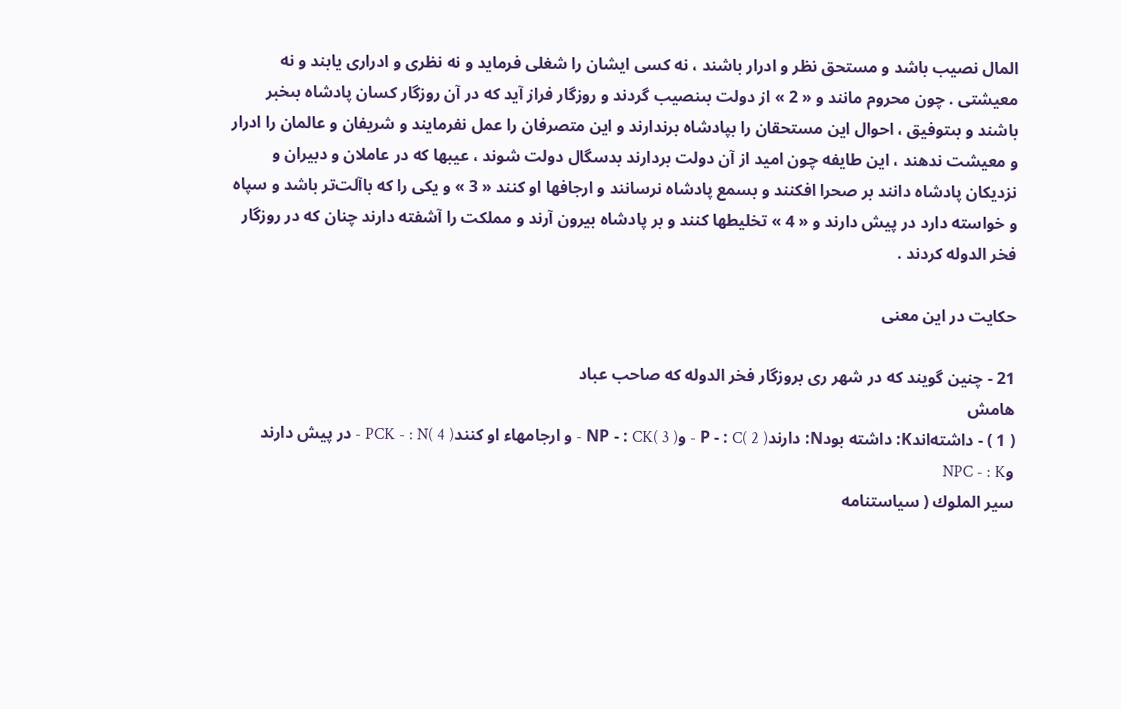المال نصيب باشد و مستحق نظر و ادرار باشند ، نه كسى ايشان را شغلى فرمايد و نه نظرى و ادرارى يابند و نه معيشتى . چون محروم مانند و « 2 » از دولت بىنصيب گردند و روزگار فراز آيد كه در آن روزگار كسان پادشاه بىخبر باشند و بىتوفيق ، احوال اين مستحقان را بپادشاه برندارند و اين متصرفان را عمل نفرمايند و شريفان و عالمان را ادرار و معيشت ندهند ، اين طايفه چون اميد از آن دولت بردارند بدسگال دولت شوند ، عيبها كه در عاملان و دبيران و نزديكان پادشاه دانند بر صحرا افكنند و بسمع پادشاه نرسانند و ارجافها او كنند « 3 » و يكى را كه باآلت‌تر باشد و سپاه و خواسته دارد در پيش دارند و « 4 » تخليطها كنند و بر پادشاه بيرون آرند و مملكت را آشفته دارند چنان كه در روزگار فخر الدوله كردند .

حكايت در اين معنى

21 - چنين گويند كه در شهر رى بروزگار فخر الدوله كه صاحب عباد
هامش
( 1 ) - داشته‌اندK: داشته بودN: دارندP - : C( 2 ) - وNP - : CK( 3 ) - و ارجامهاء او كنندPCK - : N( 4 ) - در پيش دارند وNPC - : K
سير الملوك ( سياستنامه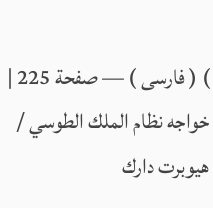) ( فارسى ) — صفحة 225 | خواجه نظام الملك الطوسي / هيوبرت دارك